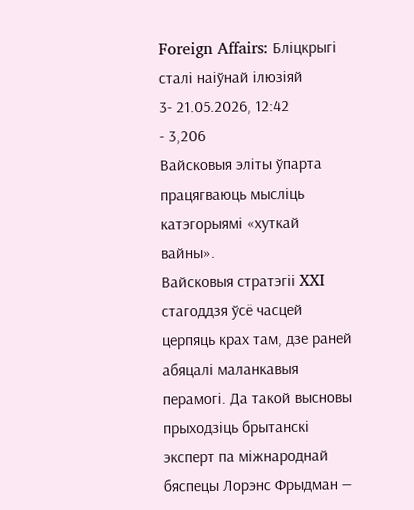Foreign Affairs: Бліцкрыгі сталі наіўнай ілюзіяй
3- 21.05.2026, 12:42
- 3,206
Вайсковыя эліты ўпарта працягваюць мысліць катэгорыямі «хуткай вайны».
Вайсковыя стратэгіі XXI стагоддзя ўсё часцей церпяць крах там, дзе раней абяцалі маланкавыя перамогі. Да такой высновы прыходзіць брытанскі эксперт па міжнароднай бяспецы Лорэнс Фрыдман —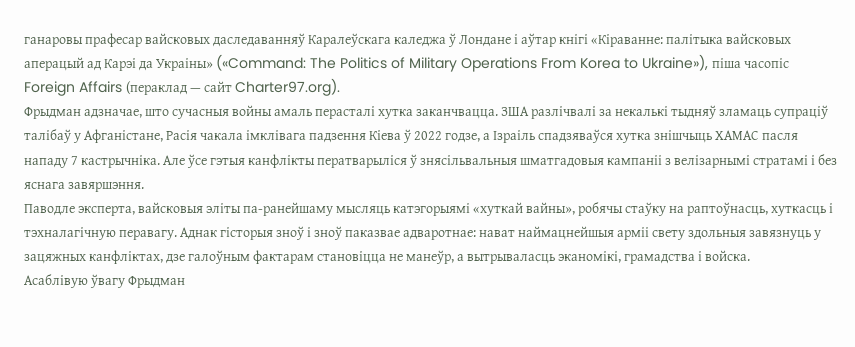ганаровы прафесар вайсковых даследаванняў Каралеўскага каледжа ў Лондане і аўтар кнігі «Кіраванне: палітыка вайсковых аперацый ад Карэі да Украіны» («Command: The Politics of Military Operations From Korea to Ukraine»), піша часопіс Foreign Affairs (пераклад — сайт Charter97.org).
Фрыдман адзначае, што сучасныя войны амаль перасталі хутка заканчвацца. ЗША разлічвалі за некалькі тыдняў зламаць супраціў талібаў у Афганістане, Расія чакала імклівага падзення Кіева ў 2022 годзе, а Ізраіль спадзяваўся хутка знішчыць ХАМАС пасля нападу 7 кастрычніка. Але ўсе гэтыя канфлікты ператварыліся ў знясільвальныя шматгадовыя кампаніі з велізарнымі стратамі і без яснага завяршэння.
Паводле эксперта, вайсковыя эліты па-ранейшаму мысляць катэгорыямі «хуткай вайны», робячы стаўку на раптоўнасць, хуткасць і тэхналагічную перавагу. Аднак гісторыя зноў і зноў паказвае адваротнае: нават наймацнейшыя арміі свету здольныя завязнуць у зацяжных канфліктах, дзе галоўным фактарам становіцца не манеўр, а вытрываласць эканомікі, грамадства і войска.
Асаблівую ўвагу Фрыдман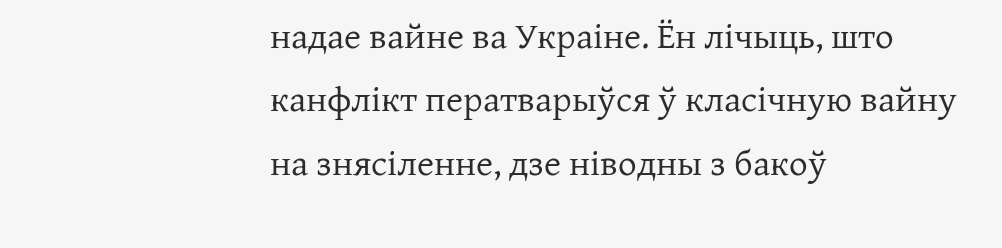надае вайне ва Украіне. Ён лічыць, што канфлікт ператварыўся ў класічную вайну на знясіленне, дзе ніводны з бакоў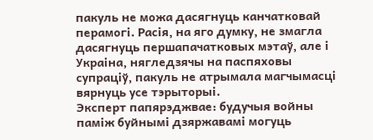пакуль не можа дасягнуць канчатковай перамогі. Расія, на яго думку, не змагла дасягнуць першапачатковых мэтаў, але і Украіна, нягледзячы на паспяховы супраціў, пакуль не атрымала магчымасці вярнуць усе тэрыторыі.
Эксперт папярэджвае: будучыя войны паміж буйнымі дзяржавамі могуць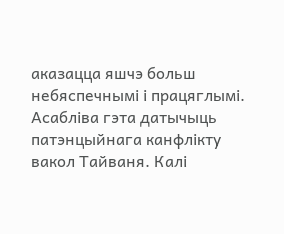аказацца яшчэ больш небяспечнымі і працяглымі. Асабліва гэта датычыць патэнцыйнага канфлікту вакол Тайваня. Калі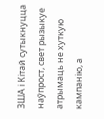ЗША і Кітай сутыкнуцца наўпрост, свет рызыкуе атрымаць не хуткую кампанію, а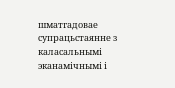шматгадовае супрацьстаянне з каласальнымі эканамічнымі і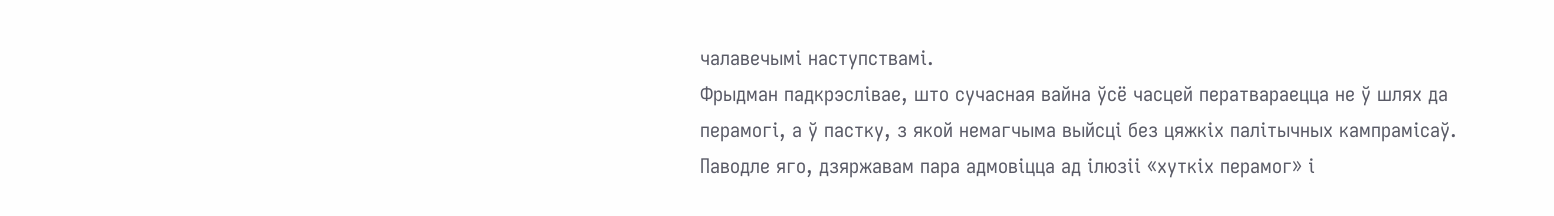чалавечымі наступствамі.
Фрыдман падкрэслівае, што сучасная вайна ўсё часцей ператвараецца не ў шлях да перамогі, а ў пастку, з якой немагчыма выйсці без цяжкіх палітычных кампрамісаў. Паводле яго, дзяржавам пара адмовіцца ад ілюзіі «хуткіх перамог» і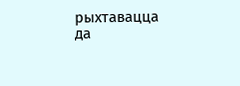рыхтавацца да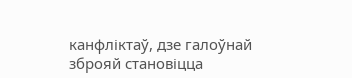канфліктаў, дзе галоўнай зброяй становіцца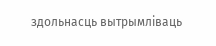здольнасць вытрымліваць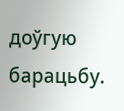доўгую барацьбу.